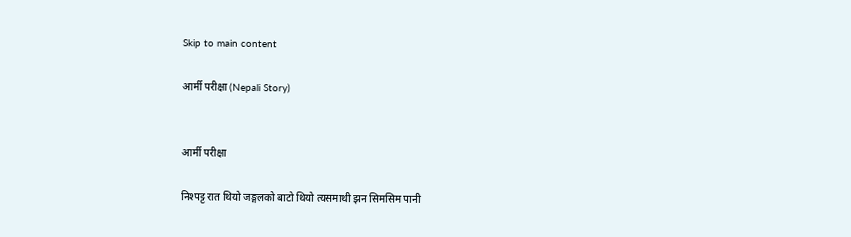Skip to main content

आर्मी परीक्षा (Nepali Story)


आर्मी परीक्षा

निश्पट्ट रात थियो जङ्गलको बाटो थियो त्यसमाथी झन सिमसिम पानी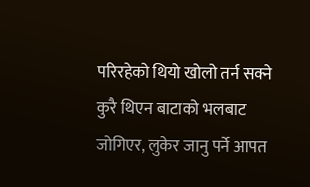परिरहेको थियो खोलो तर्न सक्ने कुरै थिएन बाटाको भलबाट जोगिएर, लुकेर जानु पर्ने आपत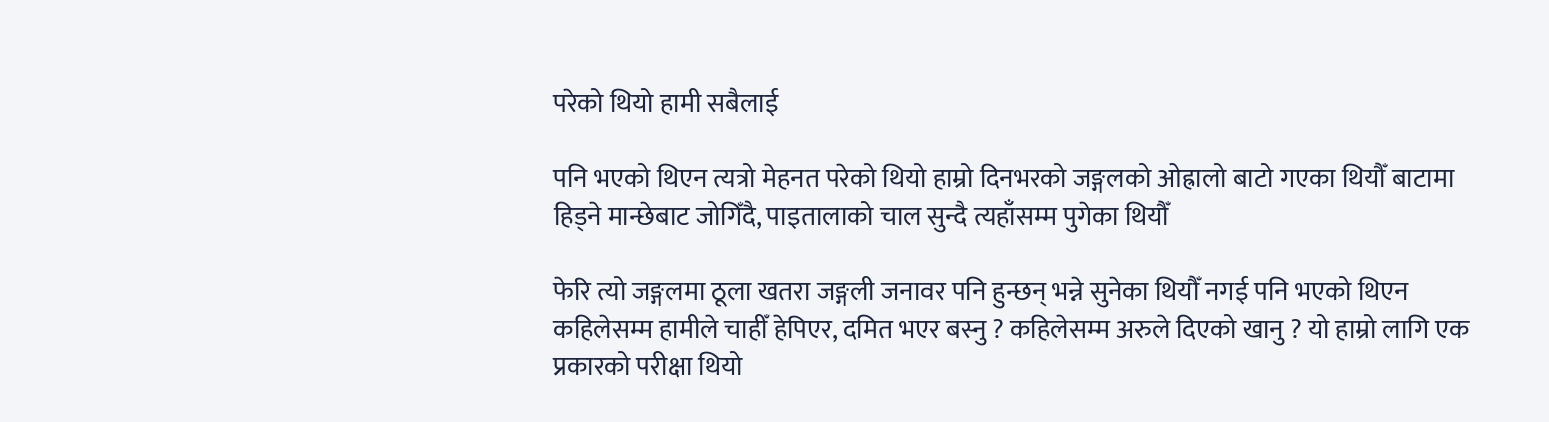परेको थियो हामी सबैलाई

पनि भएको थिएन त्यत्रो मेहनत परेको थियो हाम्रो दिनभरको जङ्गलको ओह्रालो बाटो गएका थियौँ बाटामा हिड्ने मान्छेबाट जोगिँदै, पाइतालाको चाल सुन्दै त्यहाँसम्म पुगेका थियौँ

फेरि त्यो जङ्गलमा ठूला खतरा जङ्गली जनावर पनि हुन्छन् भन्ने सुनेका थियौँ नगई पनि भएको थिएन कहिलेसम्म हामीले चाहीँ हेपिएर, दमित भएर बस्नु ? कहिलेसम्म अरुले दिएको खानु ? यो हाम्रो लागि एक प्रकारको परीक्षा थियो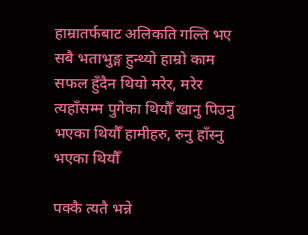हाम्रातर्फबाट अलिकति गल्ति भए सबै भताभुङ्ग हुन्थ्यो हाम्रो काम सफल हुँदैन थियो मरेर, मरेर त्यहाँसम्म पुगेका थियौँ खानु पिउनु भएका थियौँ हामीहरु, रुनु हाँस्नु भएका थियौँ

पक्कै त्यतै भन्ने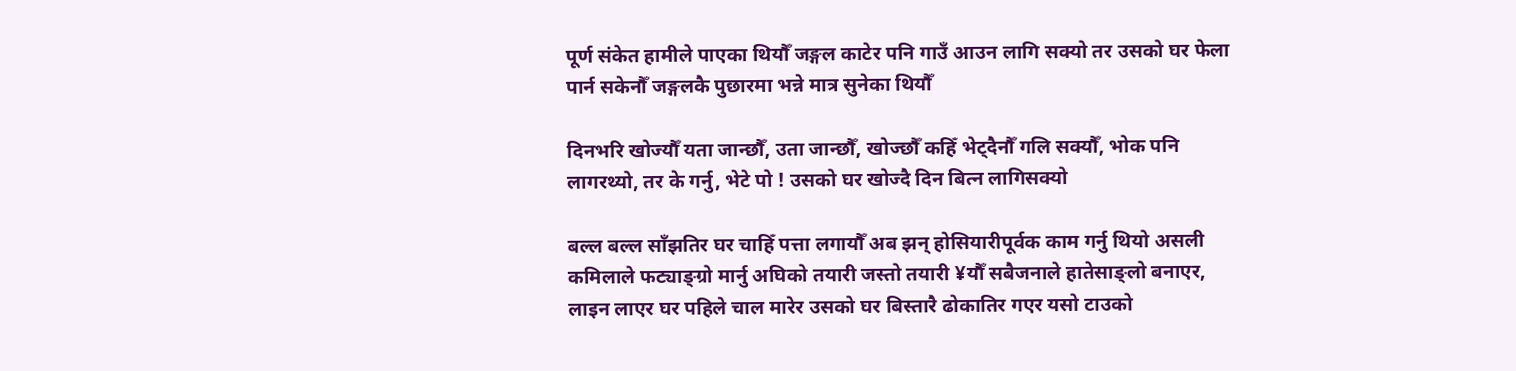पूर्ण संकेत हामीले पाएका थियौँ जङ्गल काटेर पनि गाउँ आउन लागि सक्यो तर उसको घर फेला पार्न सकेनौँ जङ्गलकै पुछारमा भन्ने मात्र सुनेका थियौँ

दिनभरि खोज्यौँ यता जान्छौँ, उता जान्छौँ, खोज्छौँ कहिँ भेट्दैनौँ गलि सक्यौँ, भोक पनि लागरथ्यो, तर के गर्नु, भेटे पो ! उसको घर खोज्दै दिन बित्न लागिसक्यो

बल्ल बल्ल साँझतिर घर चाहिँ पत्ता लगायौँ अब झन् होसियारीपूर्वक काम गर्नु थियो असली कमिलाले फट्याङ्ग्रो मार्नु अघिको तयारी जस्तो तयारी ¥यौँ सबैजनाले हातेसाङ्लो बनाएर, लाइन लाएर घर पहिले चाल मारेर उसको घर बिस्तारै ढोकातिर गएर यसो टाउको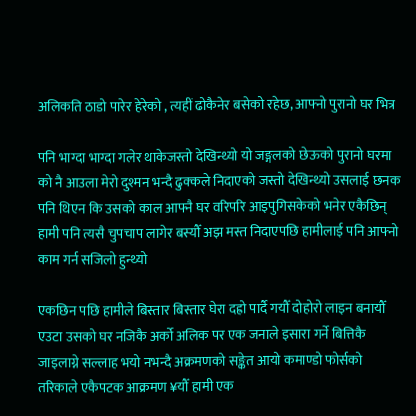अलिकति ठाडो पारेर हेरेको , त्यहीं ढोकैनेर बसेको रहेछ, आफ्नो पुरानो घर भित्र

पनि भाग्दा भाग्दा गलेर थाकेजस्तो देखिन्थ्यो यो जङ्गलको छेऊको पुरानो घरमा को नै आउला मेरो दुश्मन भन्दै ढुक्कले निदाएको जस्तो देखिन्थ्यो उसलाई छनक पनि थिएन कि उसको काल आफ्नै घर वरिपरि आइपुगिसकेको भनेर एकैछिन् हामी पनि त्यसै चुपचाप लागेर बस्यौँ अझ मस्त निदाएपछि हामीलाई पनि आफ्नो काम गर्न सजिलो हुन्थ्यो

एकछिन पछि हामीले बिस्तार बिस्तार घेरा दह्रो पार्दै गयौँ दोहोरो लाइन बनायौँ एउटा उसको घर नजिकै अर्को अलिक पर एक जनाले इसारा गर्ने बित्तिकै जाइलाग्ने सल्लाह भयो नभन्दै अक्रमणको सङ्केत आयो कमाण्डो फोर्सको तरिकाले एकैपटक आक्रमण ¥यौँ हामी एक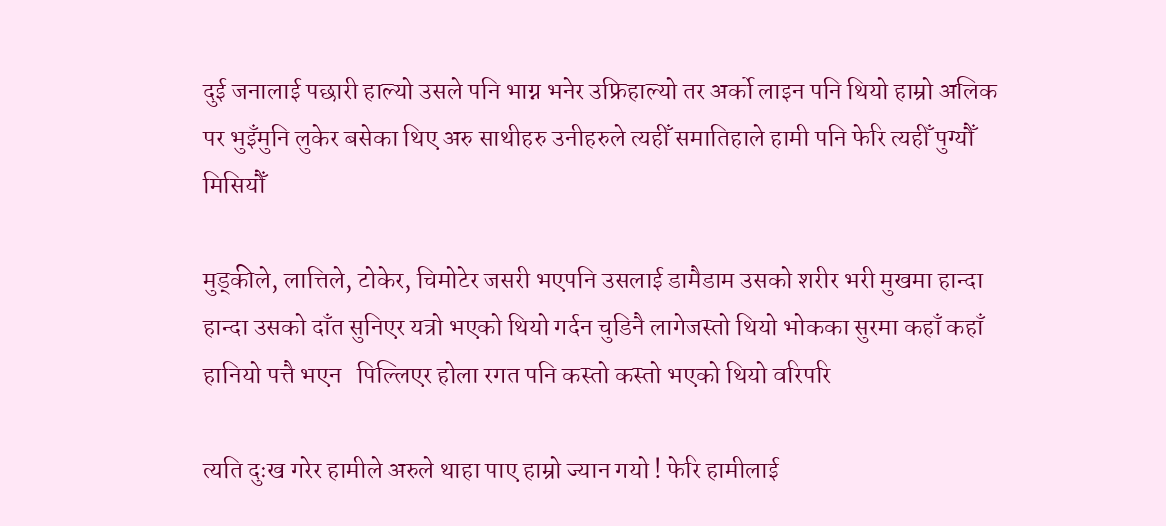दुई जनालाई पछारी हाल्यो उसले पनि भाग्न भनेर उफ्रिहाल्यो तर अर्को लाइन पनि थियो हाम्रो अलिक पर भुइँमुनि लुकेर बसेका थिए अरु साथीहरु उनीहरुले त्यहीँ समातिहाले हामी पनि फेरि त्यहीँ पुग्यौँ मिसियौँ

मुड्कीले, लात्तिले, टोकेर, चिमोटेर जसरी भएपनि उसलाई डामैडाम उसको शरीर भरी मुखमा हान्दा हान्दा उसको दाँत सुनिएर यत्रो भएको थियो गर्दन चुडिनै लागेजस्तो थियो भोकका सुरमा कहाँ कहाँ हानियो पत्तै भएन   पिल्लिएर होला रगत पनि कस्तो कस्तो भएको थियो वरिपरि

त्यति दुःख गरेर हामीले अरुले थाहा पाए हाम्रो ज्यान गयो ! फेरि हामीलाई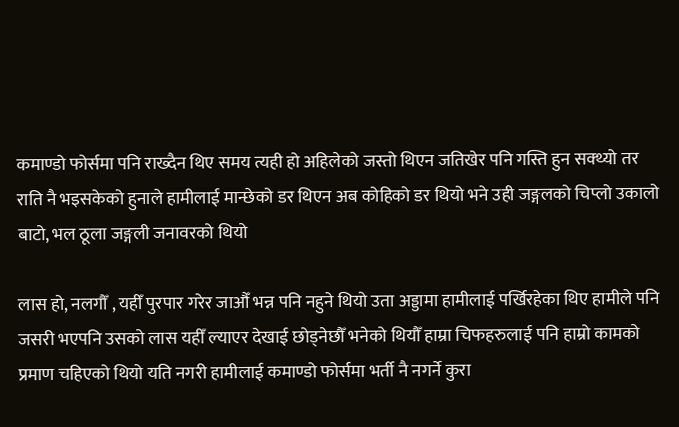कमाण्डो फोर्समा पनि राख्दैन थिए समय त्यही हो अहिलेको जस्तो थिएन जतिखेर पनि गस्ति हुन सक्थ्यो तर राति नै भइसकेको हुनाले हामीलाई मान्छेको डर थिएन अब कोहिको डर थियो भने उही जङ्गलको चिप्लो उकालो बाटो, भल ठूला जङ्गली जनावरको थियो

लास हो, नलगौँ , यहीँ पुरपार गरेर जाऔँ भन्न पनि नहुने थियो उता अड्डामा हामीलाई पर्खिरहेका थिए हामीले पनि जसरी भएपनि उसको लास यहीँ ल्याएर देखाई छोड्नेछौँ भनेको थियौँ हाम्रा चिफहरुलाई पनि हाम्रो कामको प्रमाण चहिएको थियो यति नगरी हामीलाई कमाण्डो फोर्समा भर्ती नै नगर्ने कुरा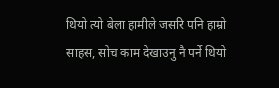थियो त्यो बेला हामीले जसरि पनि हाम्रो साहस, सोच काम देखाउनु नै पर्ने थियो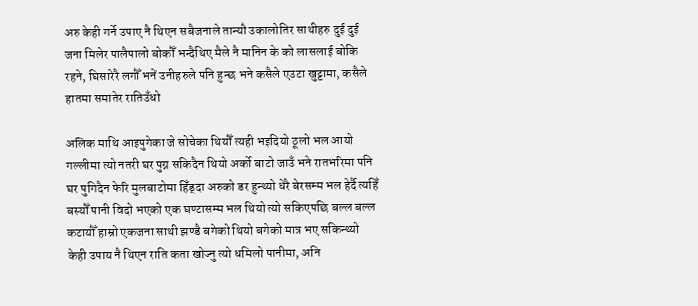अरु केही गर्ने उपाए नै थिएन सबैजनाले तान्यौ उकालोतिर साथीहरु दुई दुई जना मिलेर पालैपालो बोकौँ भन्दैथिए मैले नै मानिन के को लासलाई बोकि रहने, घिसारेरै लगौँ भनें उनीहरुले पनि हुन्छ भने कसैले एउटा खुट्टामा, कसैले हातमा समातेर रातिउँधो

अलिक माथि आइपुगेका जे सोचेका थियौँ त्यही भइदियो ठूलो भल आयो गल्लीमा त्यो नतरी घर पुग्न सकिदैन थियो अर्को बाटो जाउँ भने रातभरिमा पनि घर पुगिदैन फेरि मुलबाटोमा हिँड्दा अरुको डर हुन्थ्यो धेरै बेरसम्म भल हेर्दै त्यहिँ बस्यौँ पानी विदो भएको एक घण्टासम्म भल थियो त्यो सकिएपछि बल्ल बल्ल कटायौँ हाम्रो एकजना साथी झण्डै बगेको थियो बगेको मात्र भए सकिन्थ्यो केही उपाय नै थिएन राति कता खोज्नु त्यो धमिलो पानीमा, अनि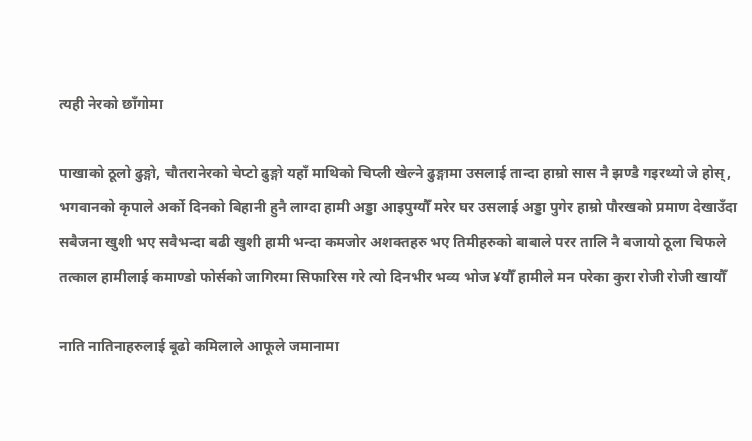त्यही नेरको छाँगोमा

पाखाको ठूलो ढुङ्गो, चौतरानेरको चेप्टो ढुङ्गो यहाँ माथिको चिप्ली खेल्ने ढुङ्गामा उसलाई तान्दा हाम्रो सास नै झण्डै गइरथ्यो जे होस्, भगवानको कृपाले अर्को दिनको बिहानी हुनै लाग्दा हामी अड्डा आइपुग्यौँ मरेर घर उसलाई अड्डा पुगेर हाम्रो पौरखको प्रमाण देखाउँदा सबैजना खुशी भए सवैभन्दा बढी खुशी हामी भन्दा कमजोर अशक्तहरु भए तिमीहरुको बाबाले परर तालि नै बजायो ठूला चिफले तत्काल हामीलाई कमाण्डो फोर्सको जागिरमा सिफारिस गरे त्यो दिनभीर भव्य भोज ¥यौँ हामीले मन परेका कुरा रोजी रोजी खायौँ

नाति नातिनाहरुलाई बूढो कमिलाले आफूले जमानामा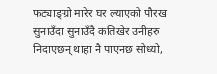फट्याङ्ग्रो मारेर घर ल्याएको पौरख सुनाउँदा सुनाउँदै कतिखेर उनीहरु निदाएछन् थाहा नै पाएनछ सोध्यो,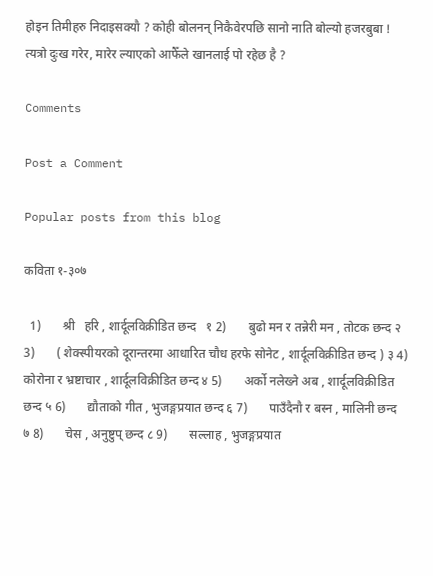होइन तिमीहरु निदाइसक्यौ ? कोही बोलनन् निकैवेरपछि सानो नाति बोल्यो हजरबुबा ! त्यत्रो दुःख गरेर, मारेर ल्याएको आफैँले खानलाई पो रहेछ है ?

Comments

Post a Comment

Popular posts from this blog

कविता १-३०७

  1)       श्री   हरि , शार्दूलविक्रीडित छन्द   १ 2)       बुढो मन र तन्नेरी मन , तोटक छन्द २ 3)       ( शेक्स्पीयरको दूरान्तरमा आधारित चौध हरफे सोनेट , शार्दूलविक्रीडित छन्द ) ३ 4)       कोरोना र भ्रष्टाचार , शार्दूलविक्रीडित छन्द ४ 5)       अर्को नलेख्ने अब , शार्दूलविक्रीडित छन्द ५ 6)       द्यौताको गीत , भुजङ्गप्रयात छन्द ६ 7)       पाउँदैनौ र बस्न , मालिनी छन्द   ७ 8)       चेस , अनुष्टुप् छन्द ८ 9)       सल्लाह , भुजङ्गप्रयात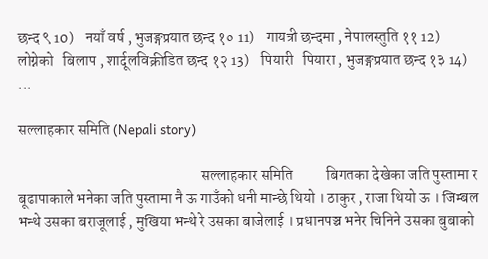छन्द ९ 10)    नयाँ वर्ष , भुजङ्गप्रयात छन्द १० 11)    गायत्री छन्दमा , नेपालस्तुति ११ 12)    लोग्नेको   बिलाप , शार्दूलविक्रीडित छन्द १२ 13)    पियारी   पियारा , भुजङ्गप्रयात छन्द १३ 14)   ...

सल्लाहकार समिति (Nepali story)

                                                             सल्लाहकार समिति           बिगतका देखेका जति पुस्तामा र बूढापाकाले भनेका जति पुस्तामा नै ऊ गाउँको धनी मान्छे थियो । ठाकुर , राजा थियो ऊ । जिम्बल भन्थे उसका बराजूलाई , मुखिया भन्थे रे उसका बाजेलाई । प्रधानपञ्च भनेर चिनिने उसका बुबाको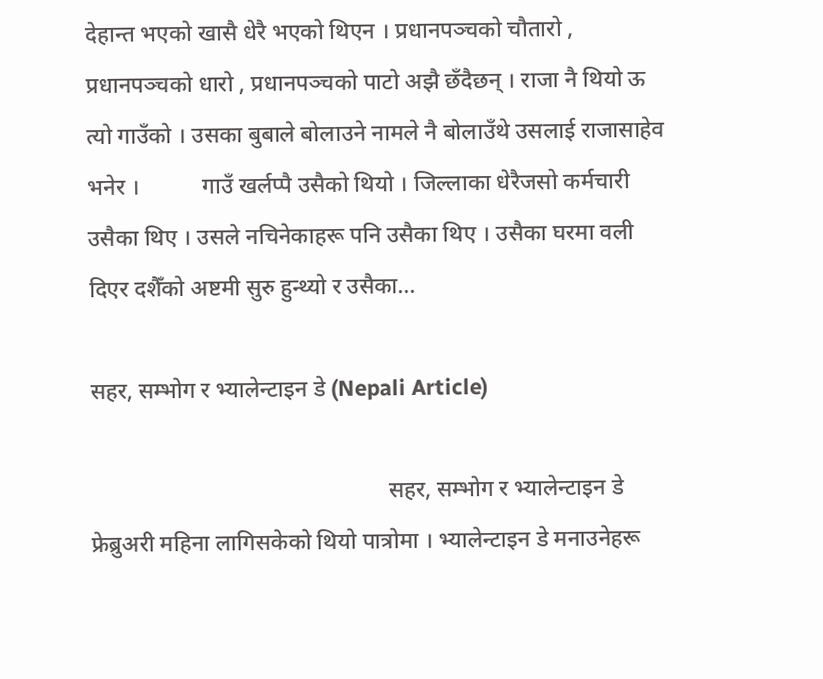देहान्त भएको खासै धेरै भएको थिएन । प्रधानपञ्चको चौतारो , प्रधानपञ्चको धारो , प्रधानपञ्चको पाटो अझै छँदैछन् । राजा नै थियो ऊ त्यो गाउँको । उसका बुबाले बोलाउने नामले नै बोलाउँथे उसलाई राजासाहेव भनेर ।           गाउँ खर्लप्पै उसैको थियो । जिल्लाका धेरैजसो कर्मचारी उसैका थिए । उसले नचिनेकाहरू पनि उसैका थिए । उसैका घरमा वली दिएर दशैँको अष्टमी सुरु हुन्थ्यो र उसैका...

सहर, सम्भोग र भ्यालेन्टाइन डे (Nepali Article)

                                                    सहर, सम्भोग र भ्यालेन्टाइन डे फ्रेब्रुअरी महिना लागिसकेको थियो पात्रोमा । भ्यालेन्टाइन डे मनाउनेहरू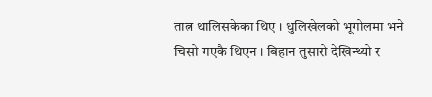तात्न थालिसकेका थिए । धुलिखेलको भूगोलमा भने चिसो गएकै थिएन । बिहान तुसारो देखिन्थ्यो र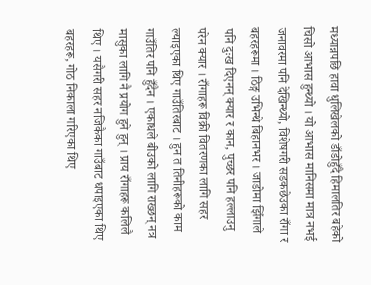मध्यान्नपछि हावा धुलिखेलको डाँडोहुँदै हिमालतिर बहेको चिसो आभास हुन्थ्यो । यो आभास मानिसमा मात्र नभई जनावरमा पनि देखिन्थ्यो, विशेषगरी सडकछेउका राँगा र बहरहरूमा । ठिङ्ग उभिन्थे बिहानभर । जाडोमा झिँगाले पनि दुःख दिएनन् क्यार र कान, पुच्छर पनि हल्लाउनु परेन क्यार । राँगाहरू विक्री वितरणका लागि सहर ल्याइएका थिए गाउँतिरबाट । हुन त तिनीहरूको काम गाउँतिर पनि हुँदैन । एकाधले बीउको लागि राख्छन् नत्र मासुका लागि नै प्रयोग हुने हुन् । प्राय राँगाहरू कलिलै थिए । यसैगरी सहर नजिकैका गाउँबाट धपाइएका थिए बहरहरू, गोठ निकाला गरिएका थिए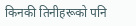किनकी तिनीहरूको पनि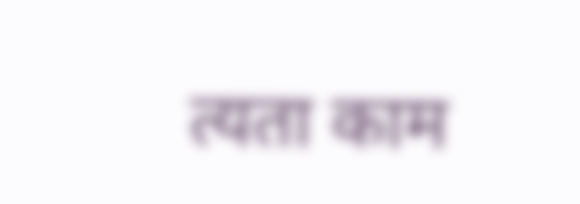त्यता काम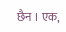छैन । एक,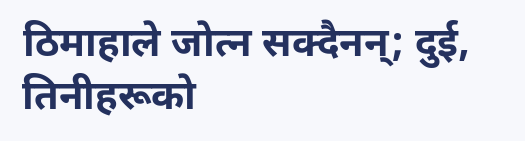ठिमाहाले जोत्न सक्दैनन्; दुई, तिनीहरूको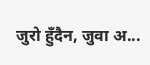जुरो हुँदैन, जुवा अ...